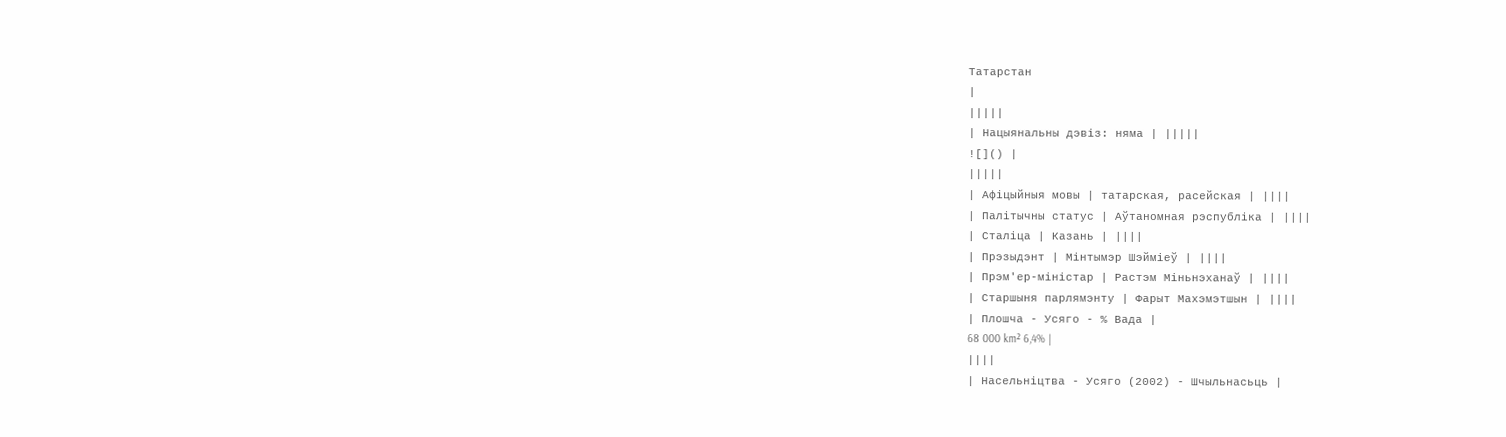Татарстан
|
|||||
| Нацыянальны дэвіз: няма | |||||
![]() |
|||||
| Афіцыйныя мовы | татарская, расейская | ||||
| Палітычны статус | Аўтаномная рэспубліка | ||||
| Сталіца | Казань | ||||
| Прэзыдэнт | Мінтымэр Шэйміеў | ||||
| Прэм'ер-міністар | Растэм Міньнэханаў | ||||
| Старшыня парлямэнту | Фарыт Махэмэтшын | ||||
| Плошча - Усяго - % Вада |
68 000 km² 6,4% |
||||
| Насельніцтва - Усяго (2002) - Шчыльнасьць |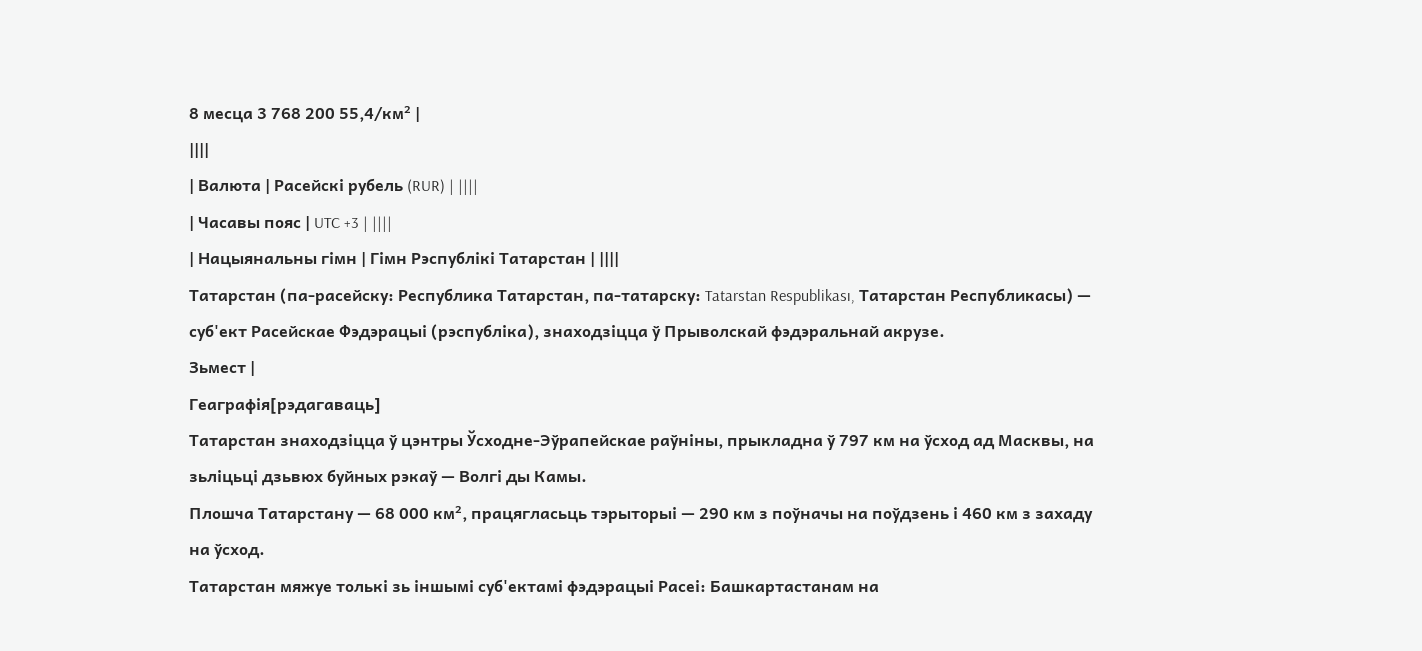8 месца 3 768 200 55,4/км² |
||||
| Валюта | Расейскі рубель (RUR) | ||||
| Часавы пояс | UTC +3 | ||||
| Нацыянальны гімн | Гімн Рэспублікі Татарстан | ||||
Татарстан (па-расейску: Республика Татарстан, па-татарску: Tatarstan Respublikası, Татарстан Республикасы) — суб'ект Расейскае Фэдэрацыі (рэспубліка), знаходзіцца ў Прыволскай фэдэральнай акрузе.
Зьмест |
Геаграфія[рэдагаваць]
Татарстан знаходзіцца ў цэнтры Ўсходне-Эўрапейскае раўніны, прыкладна ў 797 км на ўсход ад Масквы, на зьліцьці дзьвюх буйных рэкаў — Волгі ды Камы.
Плошча Татарстану — 68 000 км², працягласьць тэрыторыі — 290 км з поўначы на поўдзень і 460 км з захаду на ўсход.
Татарстан мяжуе толькі зь іншымі суб'ектамі фэдэрацыі Расеі: Башкартастанам на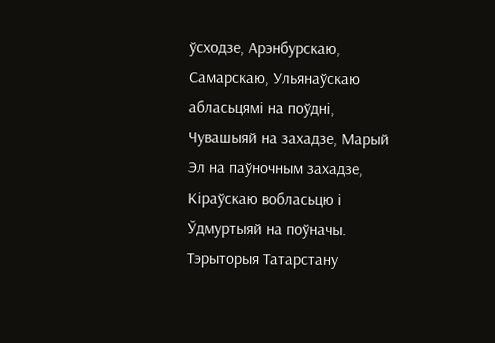ўсходзе, Арэнбурскаю, Самарскаю, Ульянаўскаю абласьцямі на поўдні, Чувашыяй на захадзе, Марый Эл на паўночным захадзе, Кіраўскаю вобласьцю і Ўдмуртыяй на поўначы.
Тэрыторыя Татарстану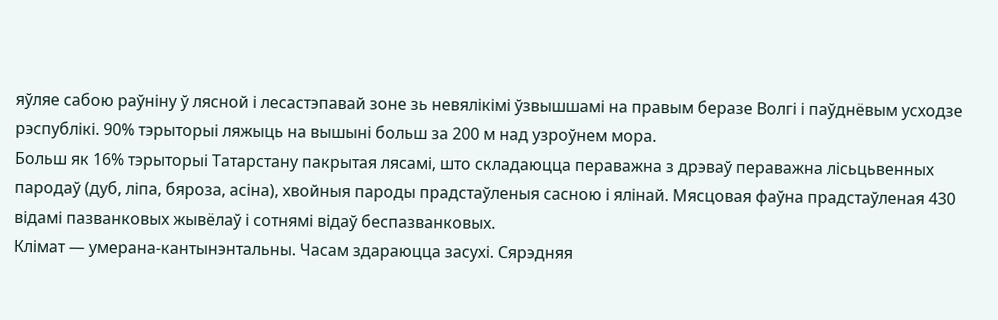яўляе сабою раўніну ў лясной і лесастэпавай зоне зь невялікімі ўзвышшамі на правым беразе Волгі і паўднёвым усходзе рэспублікі. 90% тэрыторыі ляжыць на вышыні больш за 200 м над узроўнем мора.
Больш як 16% тэрыторыі Татарстану пакрытая лясамі, што складаюцца пераважна з дрэваў пераважна лісьцьвенных пародаў (дуб, ліпа, бяроза, асіна), хвойныя пароды прадстаўленыя сасною і ялінай. Мясцовая фаўна прадстаўленая 430 відамі пазванковых жывёлаў і сотнямі відаў беспазванковых.
Клімат — умерана-кантынэнтальны. Часам здараюцца засухі. Сярэдняя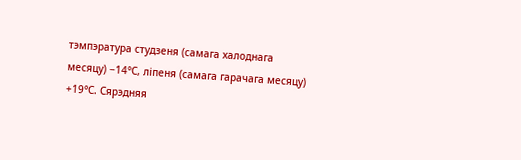тэмпэратура студзеня (самага халоднага месяцу) −14°С, ліпеня (самага гарачага месяцу) +19°С. Сярэдняя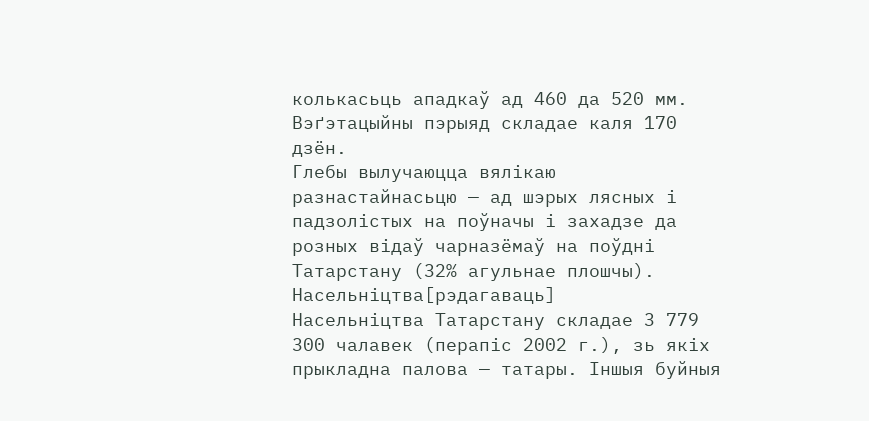колькасьць ападкаў ад 460 да 520 мм. Вэґэтацыйны пэрыяд складае каля 170 дзён.
Глебы вылучаюцца вялікаю разнастайнасьцю — ад шэрых лясных і падзолістых на поўначы і захадзе да розных відаў чарназёмаў на поўдні Татарстану (32% агульнае плошчы).
Насельніцтва[рэдагаваць]
Насельніцтва Татарстану складае 3 779 300 чалавек (перапіс 2002 г.), зь якіх прыкладна палова — татары. Іншыя буйныя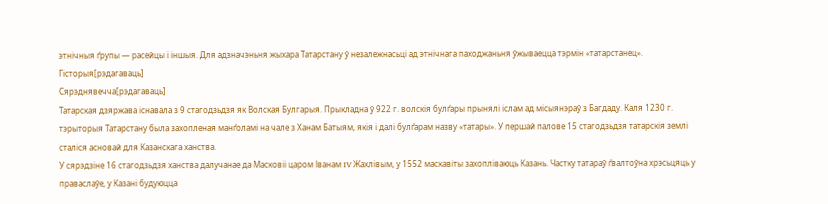этнічныя ґрупы — расейцы і іншыя. Для адзначэньня жыхара Татарстану ў незалежнасьці ад этнічнага паходжаньня ўжываецца тэрмін «татарстанец».
Гісторыя[рэдагаваць]
Сярэднявечча[рэдагаваць]
Татарская дзяржава існавала з 9 стагодзьдзя як Волская Булгарыя. Прыкладна ў 922 г. волскія булґары прынялі іслам ад місыянэраў з Багдаду. Каля 1230 г. тэрыторыя Татарстану была захопленая манґоламі на чале з Ханам Батыям, якія і далі булґарам назву «татары». У першай палове 15 стагодзьдзя татарскія землі сталіся асновай для Казанскага ханства.
У сярэдзіне 16 стагодзьдзя ханства далучанае да Масковіі царом Іванам IV Жахлівым, у 1552 маскавіты захопліваюць Казань. Частку татараў ґвалтоўна хрэсьцяць у праваслаўе, у Казані будуюцца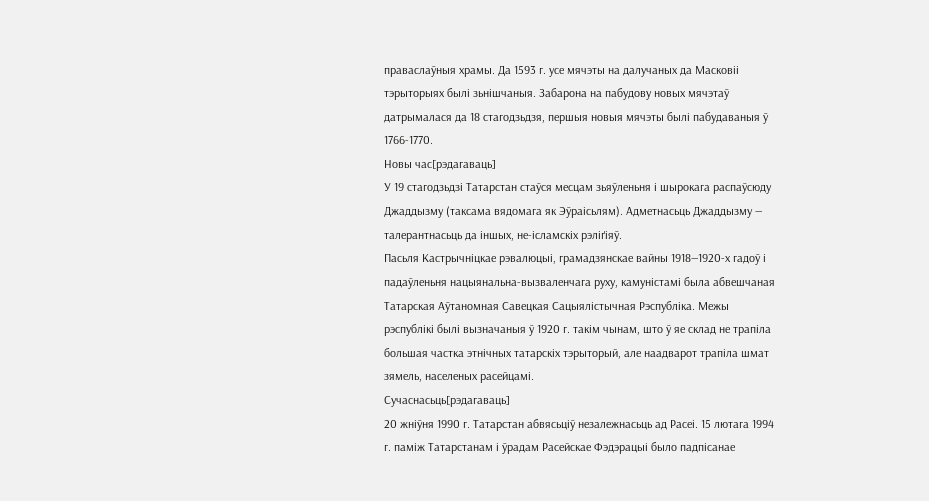праваслаўныя храмы. Да 1593 г. усе мячэты на далучаных да Масковіі тэрыторыях былі зьнішчаныя. Забарона на пабудову новых мячэтаў датрымалася да 18 стагодзьдзя, першыя новыя мячэты былі пабудаваныя ў 1766-1770.
Новы час[рэдагаваць]
У 19 стагодзьдзі Татарстан стаўся месцам зьяўленьня і шырокага распаўсюду Джаддызму (таксама вядомага як Эўраісьлям). Адметнасьць Джаддызму — талерантнасьць да іншых, не-ісламскіх рэліґіяў.
Пасьля Кастрычніцкае рэвалюцыі, грамадзянскае вайны 1918—1920-х гадоў і падаўленьня нацыянальна-вызваленчага руху, камуністамі была абвешчаная Татарская Аўтаномная Савецкая Сацыялістычная Рэспубліка. Межы рэспублікі былі вызначаныя ў 1920 г. такім чынам, што ў яе склад не трапіла большая частка этнічных татарскіх тэрыторый, але наадварот трапіла шмат зямель, населеных расейцамі.
Сучаснасьць[рэдагаваць]
20 жніўня 1990 г. Татарстан абвясьціў незалежнасьць ад Расеі. 15 лютага 1994 г. паміж Татарстанам і ўрадам Расейскае Фэдэрацыі было падпісанае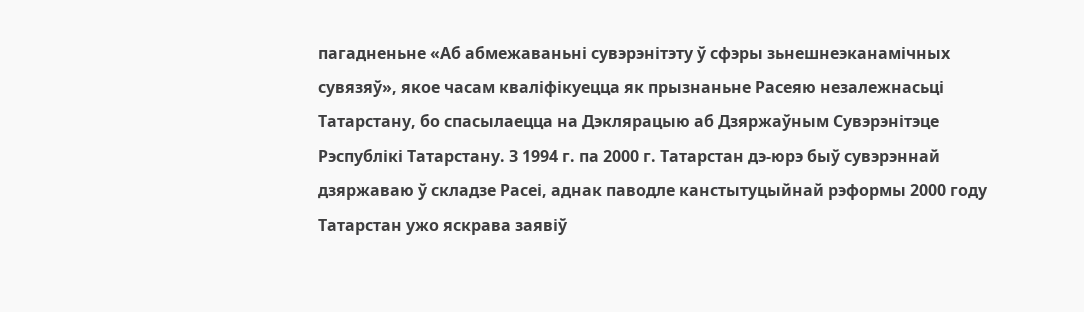пагадненьне «Аб абмежаваньні сувэрэнітэту ў сфэры зьнешнеэканамічных сувязяў», якое часам кваліфікуецца як прызнаньне Расеяю незалежнасьці Татарстану, бо спасылаецца на Дэклярацыю аб Дзяржаўным Сувэрэнітэце Рэспублікі Татарстану. З 1994 г. па 2000 г. Татарстан дэ-юрэ быў сувэрэннай дзяржаваю ў складзе Расеі, аднак паводле канстытуцыйнай рэформы 2000 году Татарстан ужо яскрава заявіў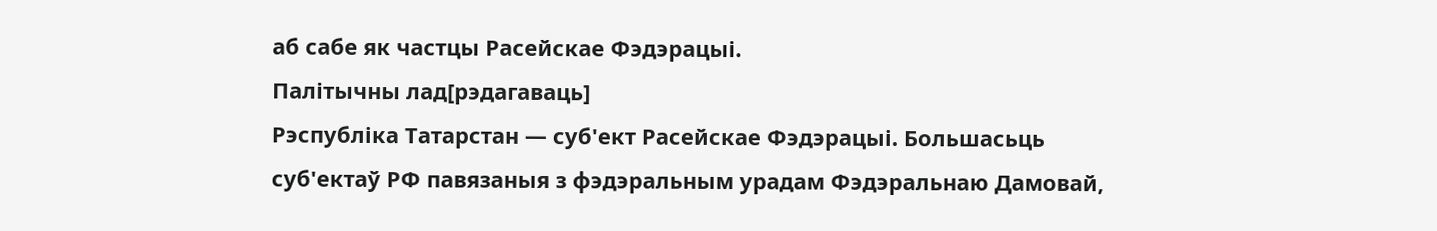аб сабе як частцы Расейскае Фэдэрацыі.
Палітычны лад[рэдагаваць]
Рэспубліка Татарстан — суб'ект Расейскае Фэдэрацыі. Большасьць суб'ектаў РФ павязаныя з фэдэральным урадам Фэдэральнаю Дамовай,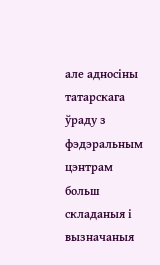але адносіны татарскага ўраду з фэдэральным цэнтрам больш складаныя і вызначаныя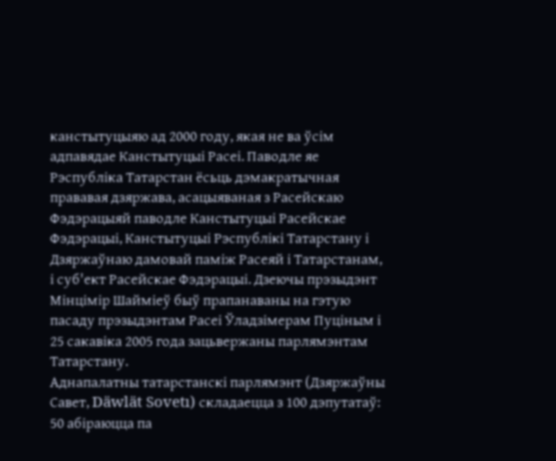канстытуцыяю ад 2000 году, якая не ва ўсім адпавядае Канстытуцыі Расеі. Паводле яе Рэспубліка Татарстан ёсьць дэмакратычная прававая дзяржава, асацыяваная з Расейскаю Фэдэрацыяй паводле Канстытуцыі Расейскае Фэдэрацыі, Канстытуцыі Рэспублікі Татарстану і Дзяржаўнаю дамовай паміж Расеяй і Татарстанам, і суб'ект Расейскае Фэдэрацыі. Дзеючы прэзыдэнт Мінцімір Шайміеў быў прапанаваны на гэтую пасаду прэзыдэнтам Расеі Ўладзімерам Пуціным і 25 сакавіка 2005 года зацьвержаны парлямэнтам Татарстану.
Аднапалатны татарстанскі парлямэнт (Дзяржаўны Савет, Däwlät Sovetı) складаецца з 100 дэпутатаў: 50 абіраюцца па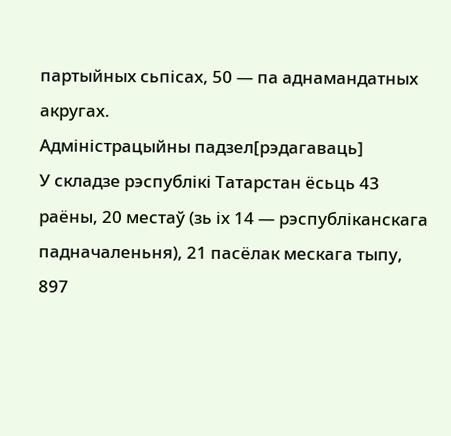партыйных сьпісах, 50 — па аднамандатных акругах.
Адміністрацыйны падзел[рэдагаваць]
У складзе рэспублікі Татарстан ёсьць 43 раёны, 20 местаў (зь іх 14 — рэспубліканскага падначаленьня), 21 пасёлак мескага тыпу, 897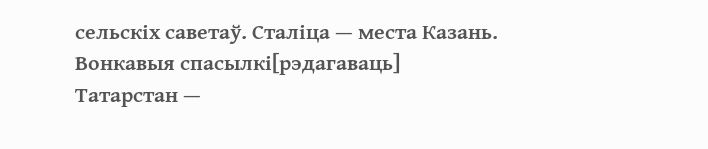сельскіх саветаў. Сталіца — места Казань.
Вонкавыя спасылкі[рэдагаваць]
Татарстан —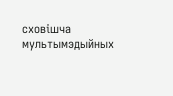сховішча мультымэдыйных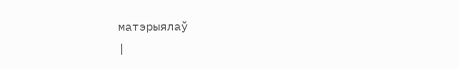матэрыялаў
|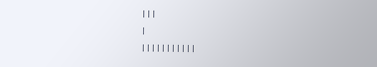|||
|
|||||||||||